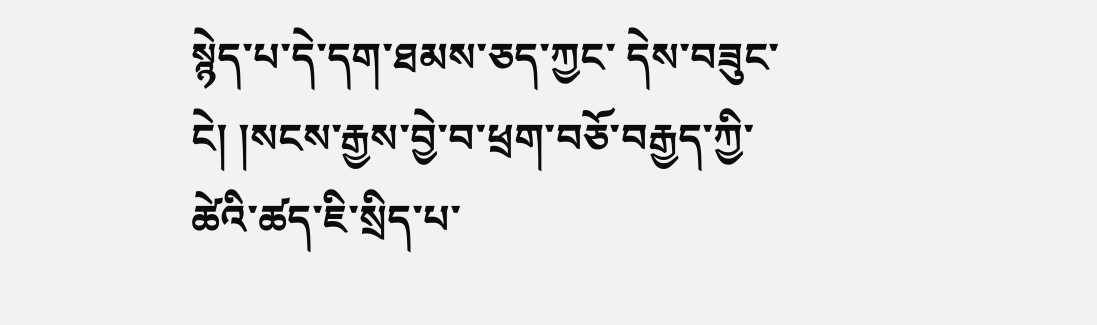སྙེད་པ་དེ་དག་ཐམས་ཅད་ཀྱང་ དེས་བཟུང་ངེ། །སངས་རྒྱས་བྱེ་བ་ཕྲག་བཅོ་བརྒྱད་ཀྱི་ཚེའི་ཚད་ཇི་སྲིད་པ་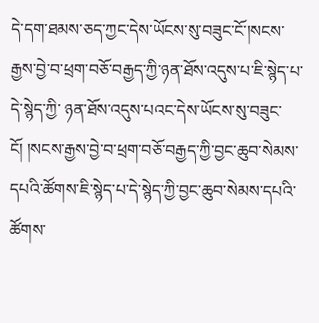དེ་དག་ཐམས་ཅད་ཀྱང་དེས་ཡོངས་སུ་བཟུང་ངོ་།སངས་རྒྱས་བྱེ་བ་ཕྲག་བཅོ་བརྒྱད་ཀྱི་ཉན་ཐོས་འདུས་པ་ཇི་སྙེད་པ་དེ་སྙེད་ཀྱི་ ཉན་ཐོས་འདུས་པའང་དེས་ཡོངས་སུ་བཟུང་ངོ། །སངས་རྒྱས་བྱེ་བ་ཕྲག་བཅོ་བརྒྱད་ཀྱི་བྱང་ཆུབ་སེམས་དཔའི་ཚོགས་ཇི་སྙེད་པ་དེ་སྙེད་ཀྱི་བྱང་ཆུབ་སེམས་དཔའི་ཚོགས་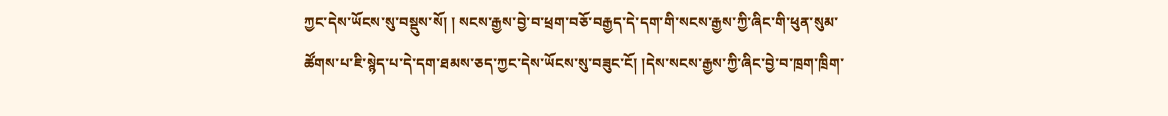ཀྱང་དེས་ཡོངས་སུ་བསྡུས་སོ། ། སངས་རྒྱས་བྱེ་བ་ཕྲག་བཅོ་བརྒྱད་དེ་དག་གི་སངས་རྒྱས་ཀྱི་ཞིང་གི་ཕུན་སུམ་ཚོགས་པ་ཇི་སྙེད་པ་དེ་དག་ཐམས་ཅད་ཀྱང་དེས་ཡོངས་སུ་བཟུང་ངོ། །དེས་སངས་རྒྱས་ཀྱི་ཞིང་བྱེ་བ་ཁྲག་ཁྲིག་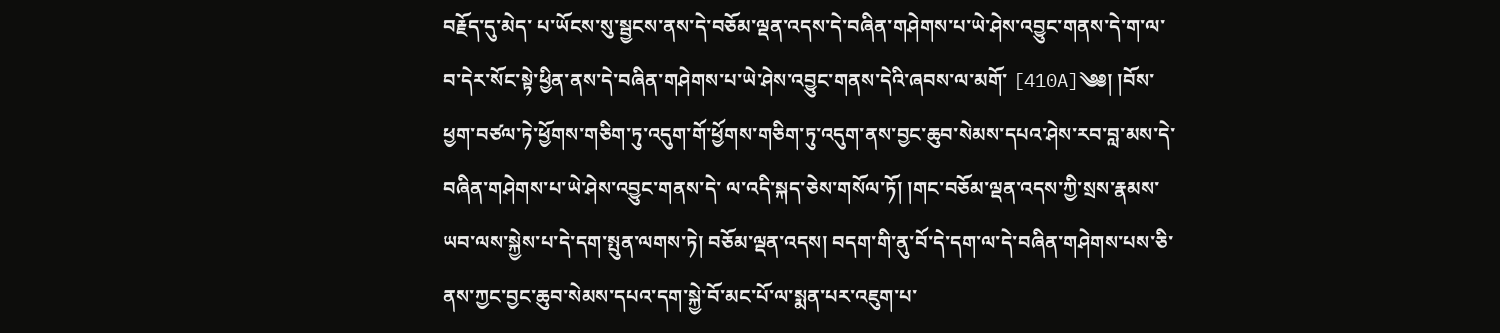བརྗོད་དུ་མེད་ པ་ཡོངས་སུ་སྦྱངས་ནས་དེ་བཅོམ་ལྡན་འདས་དེ་བཞིན་གཤེགས་པ་ཡེ་ཤེས་འབྱུང་གནས་དེ་ག་ལ་བ་དེར་སོང་སྟེ་ཕྱིན་ནས་དེ་བཞིན་གཤེགས་པ་ཡེ་ཤེས་འབྱུང་གནས་དེའི་ཞབས་ལ་མགོ་ [410A]༄༅། །བོས་ཕྱག་བཙལ་ཏེ་ཕྱོགས་གཅིག་ཏུ་འདུག་གོ་ཕྱོགས་གཅིག་ཏུ་འདུག་ནས་བྱང་ཆུབ་སེམས་དཔའ་ཤེས་རབ་བླ་མས་དེ་བཞིན་གཤེགས་པ་ཡེ་ཤེས་འབྱུང་གནས་དེ་ ལ་འདི་སྐད་ཅེས་གསོལ་ཏོ། །གང་བཅོམ་ལྡན་འདས་ཀྱི་སྲས་རྣམས་ཡབ་ལས་སྐྱེས་པ་དེ་དག་སྤུན་ལགས་ཏེ། བཅོམ་ལྡན་འདས། བདག་གི་ནུ་བོ་དེ་དག་ལ་དེ་བཞིན་གཤེགས་པས་ཅི་ ནས་ཀྱང་བྱང་ཆུབ་སེམས་དཔའ་དག་སྐྱེ་བོ་མང་པོ་ལ་སྨན་པར་འཇུག་པ་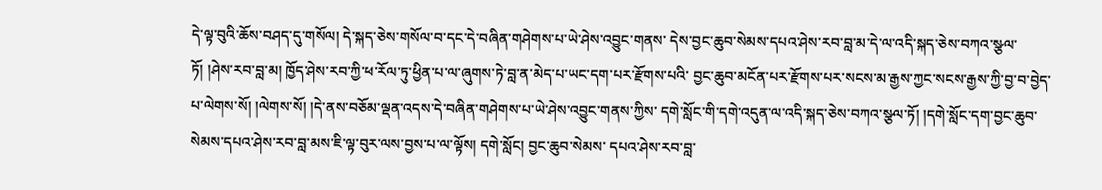དེ་ལྟ་བུའི་ཆོས་བཤད་དུ་གསོལ། དེ་སྐད་ཅེས་གསོལ་བ་དང་དེ་བཞིན་གཤེགས་པ་ཡེ་ཤེས་འབྱུང་གནས་ དེས་བྱང་ཆུབ་སེམས་དཔའ་ཤེས་རབ་བླ་མ་དེ་ལ་འདི་སྐད་ཅེས་བཀའ་སྩལ་ཏོ། །ཤེས་རབ་བླ་མ། ཁྱོད་ཤེས་རབ་ཀྱི་ཕ་རོལ་ཏུ་ཕྱིན་པ་ལ་ཞུགས་ཏེ་བླ་ན་མེད་པ་ཡང་དག་པར་རྫོགས་པའི་ བྱང་ཆུབ་མངོན་པར་རྫོགས་པར་སངས་མ་རྒྱས་ཀྱང་སངས་རྒྱས་ཀྱི་བྱ་བ་བྱེད་པ་ལེགས་སོ། །ལེགས་སོ། །དེ་ནས་བཅོམ་ལྡན་འདས་དེ་བཞིན་གཤེགས་པ་ཡེ་ཤེས་འབྱུང་གནས་ཀྱིས་ དགེ་སློང་གི་དགེ་འདུན་ལ་འདི་སྐད་ཅེས་བཀའ་སྩལ་ཏོ། །དགེ་སློང་དག་བྱང་ཆུབ་སེམས་དཔའ་ཤེས་རབ་བླ་མས་ཇི་ལྟ་བུར་ལས་བྱས་པ་ལ་ལྟོས། དགེ་སློང། བྱང་ཆུབ་སེམས་ དཔའ་ཤེས་རབ་བླ་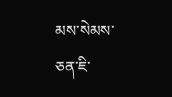མས་སེམས་ཅན་ཇི་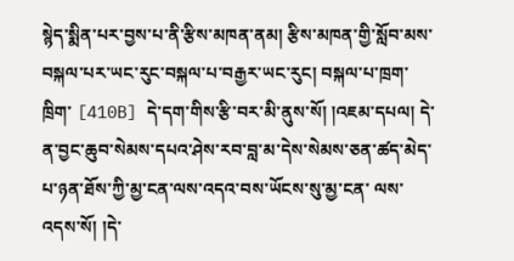སྙེད་སྨིན་པར་བྱས་པ་ནི་རྩིས་མཁན་ནམ། རྩིས་མཁན་གྱི་སློབ་མས་བསྐལ་པར་ཡང་རུང་བསྐལ་པ་བརྒྱར་ཡང་རུང། བསྐལ་པ་ཁྲག་ཁྲིག་ [410B] དེ་དག་གིས་རྩི་བར་མི་ནུས་སོ། །འཇམ་དཔལ། དེ་ན་བྱང་ཆུབ་སེམས་དཔའ་ཤེས་རབ་བླ་མ་དེས་སེམས་ཅན་ཚད་མེད་པ་ཉན་ཐོས་ཀྱི་མྱ་ངན་ལས་འདའ་བས་ཡོངས་སུ་མྱ་ངན་ ལས་འདས་སོ། །དེ་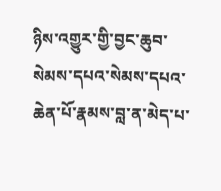ཉིས་འགྱུར་གྱི་བྱང་ཆུབ་སེམས་དཔའ་སེམས་དཔའ་ཆེན་པོ་རྣམས་བླ་ན་མེད་པ་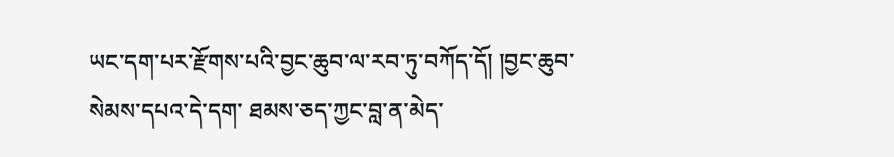ཡང་དག་པར་རྫོགས་པའི་བྱང་ཆུབ་ལ་རབ་ཏུ་བཀོད་དོ། །བྱང་ཆུབ་སེམས་དཔའ་དེ་དག་ ཐམས་ཅད་ཀྱང་བླ་ན་མེད་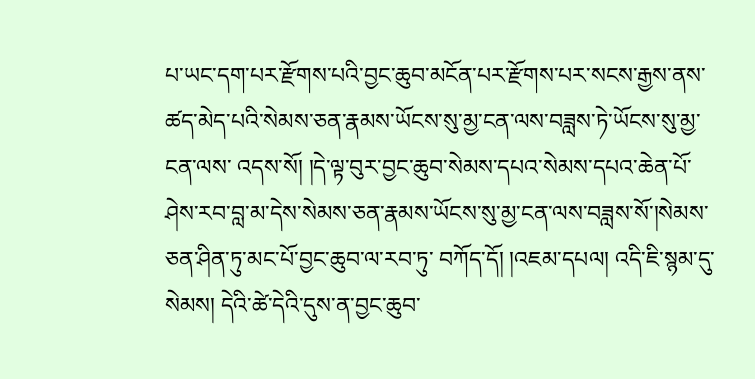པ་ཡང་དག་པར་རྫོགས་པའི་བྱང་ཆུབ་མངོན་པར་རྫོགས་པར་སངས་རྒྱས་ནས་ཚད་མེད་པའི་སེམས་ཅན་རྣམས་ཡོངས་སུ་མྱ་ངན་ལས་བཟླས་ཏེ་ཡོངས་སུ་མྱ་ངན་ལས་ འདས་སོ། །དེ་ལྟ་བུར་བྱང་ཆུབ་སེམས་དཔའ་སེམས་དཔའ་ཆེན་པོ་ཤེས་རབ་བླ་མ་དེས་སེམས་ཅན་རྣམས་ཡོངས་སུ་མྱ་ངན་ལས་བཟླས་སོ་།སེམས་ཅན་ཤིན་ཏུ་མང་པོ་བྱང་ཆུབ་ལ་རབ་ཏུ་ བཀོད་དོ། །འཇམ་དཔལ། འདི་ཇི་སྙམ་དུ་སེམས། དེའི་ཚེ་དེའི་དུས་ན་བྱང་ཆུབ་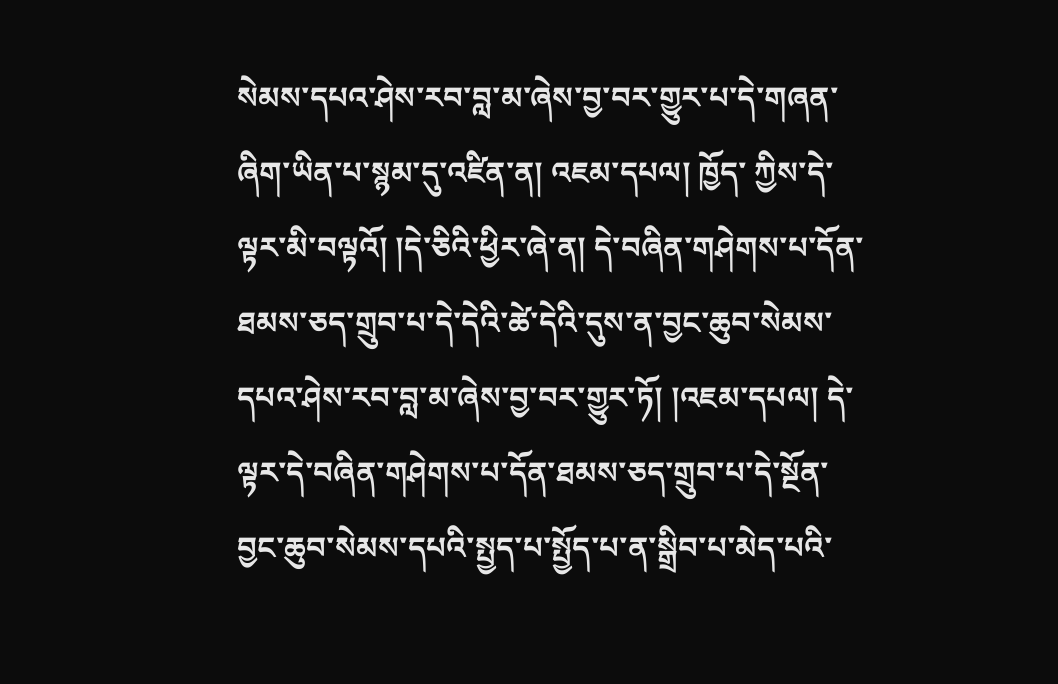སེམས་དཔའ་ཤེས་རབ་བླ་མ་ཞེས་བྱ་བར་གྱུར་པ་དེ་གཞན་ཞིག་ཡིན་པ་སྙམ་དུ་འཛིན་ན། འཇམ་དཔལ། ཁྱོད་ ཀྱིས་དེ་ལྟར་མི་བལྟའོ། །དེ་ཅིའི་ཕྱིར་ཞེ་ན། དེ་བཞིན་གཤེགས་པ་དོན་ཐམས་ཅད་གྲུབ་པ་དེ་དེའི་ཚེ་དེའི་དུས་ན་བྱང་ཆུབ་སེམས་དཔའ་ཤེས་རབ་བླ་མ་ཞེས་བྱ་བར་གྱུར་ཏོ། །འཇམ་དཔལ། དེ་ ལྟར་དེ་བཞིན་གཤེགས་པ་དོན་ཐམས་ཅད་གྲུབ་པ་དེ་སྔོན་བྱང་ཆུབ་སེམས་དཔའི་སྤྱད་པ་སྤྱོད་པ་ན་སྒྲིབ་པ་མེད་པའི་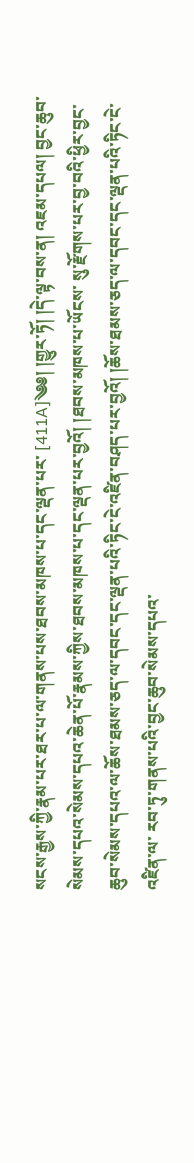སངས་རྒྱས་ཀྱི་རྣམ་པར་ཐར་པ་ལ་གནས་པས་ཐབས་མཁས་པ་དང་ལྡན་པར་ [411A]༄༅། །གྱུར་ཏོ། །དེ་ལྟ་བས་ན། འཇམ་དཔལ། བྱང་ཆུབ་སེམས་དཔའ་སེམས་དཔའ་ཆེན་པོ་རྣམས་ཀྱིས་ཐབས་མཁས་པ་དང་ལྡན་པར་བྱའོ། །ཐབས་མཁས་པ་ཡོངས་ སུ་རྫོགས་པར་བྱ་བའི་ཕྱིར་བྱང་ཆུབ་སེམས་དཔའ་ལ་ཆོས་ཐམས་ཅད་ལ་དབང་དང་ལྡན་པའི་ཏིང་ངེ་འཛིན་བཤད་པར་བྱའོ། །ཆོས་ཐམས་ཅད་ལ་དབང་དང་ལྡན་པའི་ཏིང་ངེ་འཛིན་ལ་ རབ་ཏུ་གནས་པའི་བྱང་ཆུབ་སེམས་དཔའ་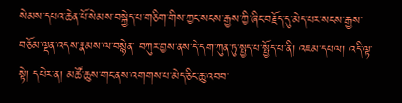སེམས་དཔའ་ཆེན་པོ་སེམས་བསྐྱེད་པ་གཅིག་གིས་ཀྱང་སངས་རྒྱས་ཀྱི་ཞིང་བརྗོད་དུ་མེད་པར་སངས་རྒྱས་བཅོམ་ལྡན་འདས་རྣམས་ལ་བསྙེན་ བཀུར་བྱས་ནས་དེ་དག་ཀུན་ཏུ་སྤྱད་པ་སྤྱོད་པ་ནི། འཇམ་དཔལ། འདི་ལྟ་སྟེ། དཔེར་ན། མཚོ་ཆུས་གང་ནས་འགགས་པ་མེད་ཅིང་ཆུ་འབབ་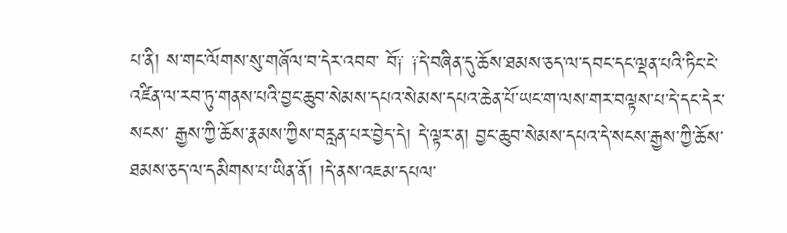པ་ནི། ས་གང་ལོགས་སུ་གཞོལ་བ་དེར་འབབ་ བོ༑ ༑དེ་བཞིན་དུ་ཆོས་ཐམས་ཅད་ལ་དབང་དང་ལྡན་པའི་ཏིང་ངེ་འཛིན་ལ་རབ་ཏུ་གནས་པའི་བྱང་ཆུབ་སེམས་དཔའ་སེམས་དཔའ་ཆེན་པོ་ཡང་ག་ལས་གར་བལྟས་པ་དེ་དང་དེར་སངས་ རྒྱས་ཀྱི་ཆོས་རྣམས་ཀྱིས་བརླན་པར་བྱེད་དེ། དེ་ལྟར་ན། བྱང་ཆུབ་སེམས་དཔའ་དེ་སངས་རྒྱས་ཀྱི་ཆོས་ཐམས་ཅད་ལ་དམིགས་པ་ཡིན་ནོ། །དེ་ནས་འཇམ་དཔལ་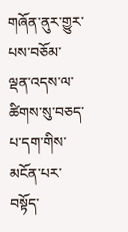གཞོན་ནུར་གྱུར་པས་བཅོམ་ ལྡན་འདས་ལ་ཚིགས་སུ་བཅད་པ་དག་གིས་མངོན་པར་བསྟོད་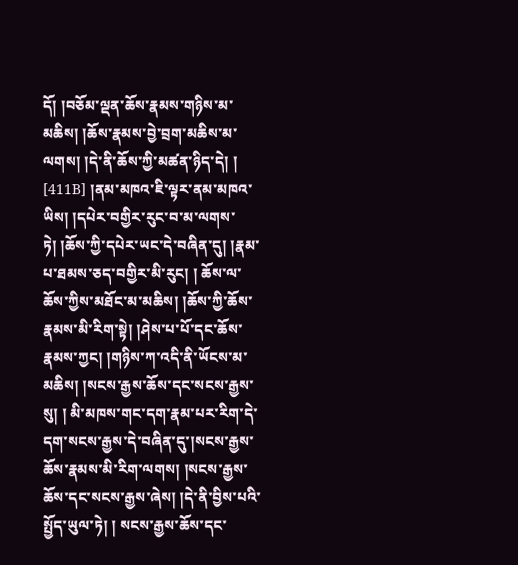དོ། །བཅོམ་ལྡན་ཆོས་རྣམས་གཉིས་མ་མཆིས། །ཆོས་རྣམས་བྱེ་བྲག་མཆིས་མ་ལགས། །དེ་ནི་ཆོས་ཀྱི་མཚན་ཉིད་དེ། ། [411B] །ནམ་མཁའ་ཇི་ལྟར་ནམ་མཁའ་ཡིས། །དཔེར་བགྱིར་རུང་བ་མ་ལགས་ཏེ། །ཆོས་ཀྱི་དཔེར་ཡང་དེ་བཞིན་དུ། །རྣམ་པ་ཐམས་ཅད་བགྱིར་མི་རུང། ། ཆོས་ལ་ཆོས་ཀྱིས་མཐོང་མ་མཆིས། །ཆོས་ཀྱི་ཆོས་རྣམས་མི་རིག་སྟེ། །ཤེས་པ་པོ་དང་ཆོས་རྣམས་ཀྱང། །གཉིས་ཀ་འདི་ནི་ཡོངས་མ་མཆིས། །སངས་རྒྱས་ཆོས་དང་སངས་རྒྱས་སུ། ། མི་མཁས་གང་དག་རྣམ་པར་རིག་དེ་དག་སངས་རྒྱས་དེ་བཞིན་དུ་།སངས་རྒྱས་ཆོས་རྣམས་མི་རིག་ལགས། །སངས་རྒྱས་ཆོས་དང་སངས་རྒྱས་ཞེས། །དེ་ནི་བྱིས་པའི་སྤྱོད་ཡུལ་ཏེ། ། སངས་རྒྱས་ཆོས་དང་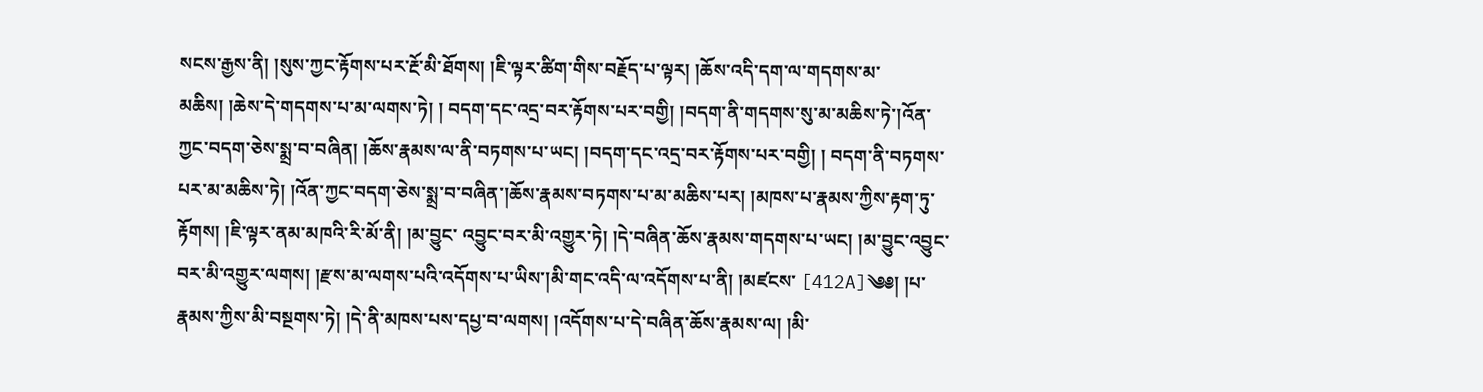སངས་རྒྱས་ནི། །སུས་ཀྱང་རྟོགས་པར་རྔོ་མི་ཐོགས། །ཇི་ལྟར་ཚིག་གིས་བརྗོད་པ་ལྟར། །ཆོས་འདི་དག་ལ་གདགས་མ་མཆིས། །ཆེས་དེ་གདགས་པ་མ་ལགས་ཏེ། ། བདག་དང་འདྲ་བར་རྟོགས་པར་བགྱི། །བདག་ནི་གདགས་སུ་མ་མཆིས་ཏེ་།འོན་ཀྱང་བདག་ཅེས་སྨྲ་བ་བཞིན། །ཆོས་རྣམས་ལ་ནི་བཏགས་པ་ཡང། །བདག་དང་འདྲ་བར་རྟོགས་པར་བགྱི། ། བདག་ནི་བཏགས་པར་མ་མཆིས་ཏེ། །འོན་ཀྱང་བདག་ཅེས་སྨྲ་བ་བཞིན་།ཆོས་རྣམས་བཏགས་པ་མ་མཆིས་པར། །མཁས་པ་རྣམས་ཀྱིས་རྟག་ཏུ་རྟོགས། །ཇི་ལྟར་ནམ་མཁའི་རི་མོ་ནི། །མ་བྱུང་ འབྱུང་བར་མི་འགྱུར་ཏེ། །དེ་བཞིན་ཆོས་རྣམས་གདགས་པ་ཡང། །མ་བྱུང་འབྱུང་བར་མི་འགྱུར་ལགས། །རྫས་མ་ལགས་པའི་འདོགས་པ་ཡིས་།མི་གང་འདི་ལ་འདོགས་པ་ནི། །མཛངས་ [412A]༄༅། །པ་རྣམས་ཀྱིས་མི་བསྔགས་ཏེ། །དེ་ནི་མཁས་པས་དཔྱ་བ་ལགས། །འདོགས་པ་དེ་བཞིན་ཆོས་རྣམས་ལ། །མི་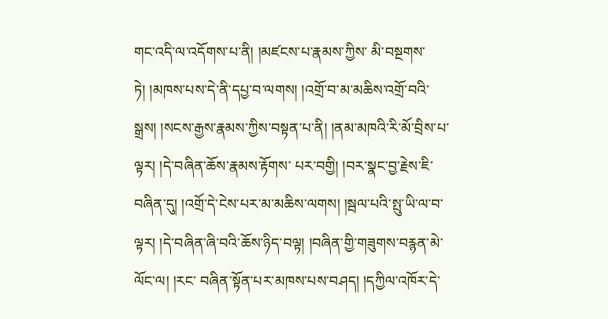གང་འདི་ལ་འདོགས་པ་ནི། །མཛངས་པ་རྣམས་ཀྱིས་ མི་བསྔགས་ཏེ། །མཁས་པས་དེ་ནི་དཔྱ་བ་ལགས། །འགྲོ་བ་མ་མཆིས་འགྲོ་བའི་སྒྲས། །སངས་རྒྱས་རྣམས་ཀྱིས་བསྟན་པ་ནི། །ནམ་མཁའི་རི་མོ་བྲིས་པ་ལྟར། །དེ་བཞིན་ཆོས་རྣམས་རྟོགས་ པར་བགྱི། །བར་སྣང་བྱ་རྗེས་ཇི་བཞིན་དུ། །འགྲོ་དེ་ངེས་པར་མ་མཆིས་ལགས། །སྦལ་པའི་སྤུ་ཡི་ལ་བ་ལྟར། །དེ་བཞིན་ཞི་བའི་ཆོས་ཉིད་བལྟ། །བཞིན་གྱི་གཟུགས་བརྙན་མེ་ལོང་ལ། །རང་ བཞིན་སྟོན་པར་མཁས་པས་བཤད། །དཀྱིལ་འཁོར་དེ་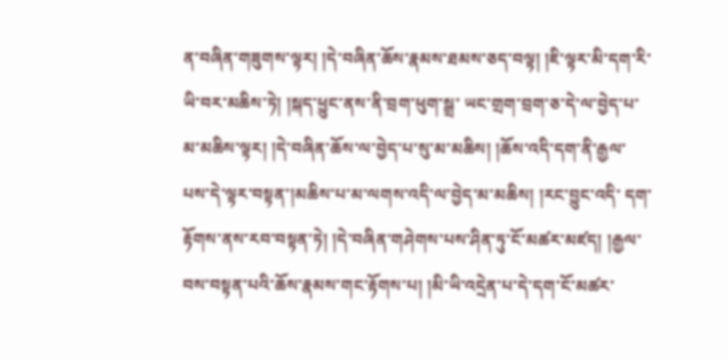ན་བཞིན་གཟུགས་ལྟར། །དེ་བཞིན་ཆོས་རྣམས་ཐམས་ཅད་བལྟ། །ཇི་ལྟར་མི་དག་རི་ཡི་བར་མཆིས་ཏེ། །སྐད་ཕྱུང་ནས་ནི་བྲག་ཕུག་སྒྲ་ ཡང་གྲག་བྲག་ཅ་དེ་ལ་བྱེད་པ་མ་མཆིས་ལྟར། །དེ་བཞིན་ཆོས་ལ་བྱེད་པ་སུ་མ་མཆིས། །ཆོས་འདི་དག་ནི་རྒྱལ་པས་དེ་ལྟར་བསྟན་།མཆིས་པ་མ་ལགས་འདི་ལ་བྱེད་མ་མཆིས། །རང་བྱུང་འདི་ དག་རྟོགས་ནས་རབ་བསྟན་ཏེ། །དེ་བཞིན་གཤེགས་པས་ཤིན་ཏུ་ངོ་མཚར་མཛད། །རྒྱལ་བས་བསྟན་པའི་ཆོས་རྣམས་གང་རྟོགས་པ། །མི་ཡི་འདྲེན་པ་དེ་དག་ངོ་མཚར་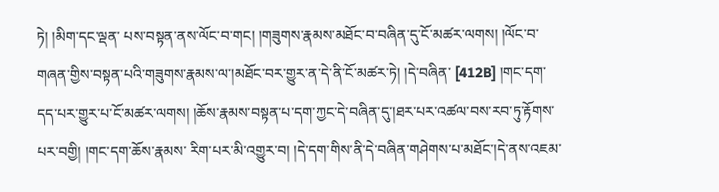ཏེ། །མིག་དང་ལྡན་ པས་བསྟན་ནས་ལོང་བ་གང། །གཟུགས་རྣམས་མཐོང་བ་བཞིན་དུ་ངོ་མཚར་ལགས། །ལོང་བ་གཞན་གྱིས་བསྟན་པའི་གཟུགས་རྣམས་ལ་།མཐོང་བར་གྱུར་ན་དེ་ནི་ངོ་མཚར་ཏེ། །དེ་བཞིན་ [412B] །གང་དག་དད་པར་གྱུར་པ་ངོ་མཚར་ལགས། །ཆོས་རྣམས་བསྟན་པ་དག་ཀྱང་དེ་བཞིན་དུ་།ཐར་པར་འཚལ་བས་རབ་ཏུ་རྟོགས་པར་བགྱི། །གང་དག་ཆོས་རྣམས་ རིག་པར་མི་འགྱུར་བ། །དེ་དག་གིས་ནི་དེ་བཞིན་གཤེགས་པ་མཐོང་།དེ་ནས་འཇམ་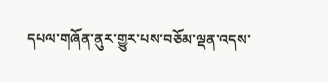དཔལ་གཞོན་ནུར་གྱུར་པས་བཅོམ་ལྡན་འདས་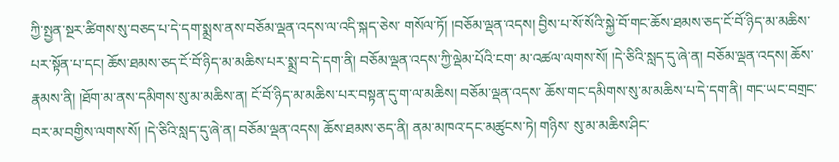ཀྱི་སྤྱན་སྔར་ཚིགས་སུ་བཅད་པ་དེ་དག་སྨྲས་ནས་བཅོམ་ལྡན་འདས་ལ་འདི་སྐད་ཅེས་ གསོལ་ཏོ། །བཅོམ་ལྡན་འདས། བྱིས་པ་སོ་སོའི་སྐྱེ་བོ་གང་ཆོས་ཐམས་ཅད་ངོ་བོ་ཉིད་མ་མཆིས་པར་སྟོན་པ་དང། ཆོས་ཐམས་ཅད་ངོ་བོ་ཉིད་མ་མཆིས་པར་སྨྲ་བ་དེ་དག་ནི། བཅོམ་ལྡན་འདས་ཀྱི་ལྡེམ་པོའི་ངག་ མ་འཚལ་ལགས་སོ། །དེ་ཅིའི་སླད་དུ་ཞེ་ན། བཅོམ་ལྡན་འདས། ཆོས་རྣམས་ནི། །ཐོག་མ་ནས་དམིགས་སུ་མ་མཆིས་ན། ངོ་བོ་ཉིད་མ་མཆིས་པར་བསྟན་དུ་ག་ལ་མཆིས། བཅོམ་ལྡན་འདས་ ཆོས་གང་དམིགས་སུ་མ་མཆིས་པ་དེ་དག་ནི། གང་ཡང་བགྲང་བར་མ་བགྱིས་ལགས་སོ། །དེ་ཅིའི་སླད་དུ་ཞེ་ན། བཅོམ་ལྡན་འདས། ཆོས་ཐམས་ཅད་ནི། ནམ་མཁའ་དང་མཚུངས་ཏེ། གཉིས་ སུ་མ་མཆིས་ཤིང་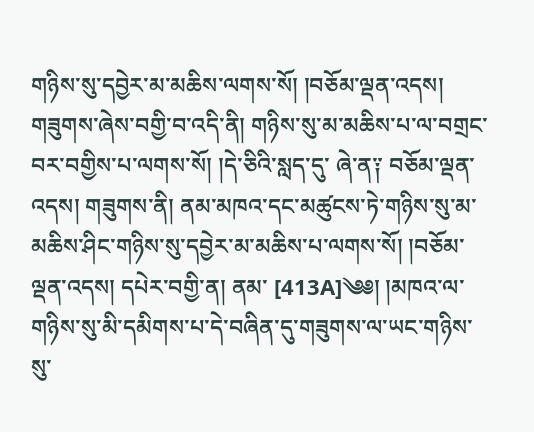གཉིས་སུ་དབྱེར་མ་མཆིས་ལགས་སོ། །བཅོམ་ལྡན་འདས། གཟུགས་ཞེས་བགྱི་བ་འདི་ནི། གཉིས་སུ་མ་མཆིས་པ་ལ་བགྲང་བར་བགྱིས་པ་ལགས་སོ། །དེ་ཅིའི་སླད་དུ་ ཞེ་ན༑ བཅོམ་ལྡན་འདས། གཟུགས་ནི། ནམ་མཁའ་དང་མཚུངས་ཏེ་གཉིས་སུ་མ་མཆིས་ཤིང་གཉིས་སུ་དབྱེར་མ་མཆིས་པ་ལགས་སོ། །བཅོམ་ལྡན་འདས། དཔེར་བགྱི་ན། ནམ་ [413A]༄༅། །མཁའ་ལ་གཉིས་སུ་མི་དམིགས་པ་དེ་བཞིན་དུ་གཟུགས་ལ་ཡང་གཉིས་སུ་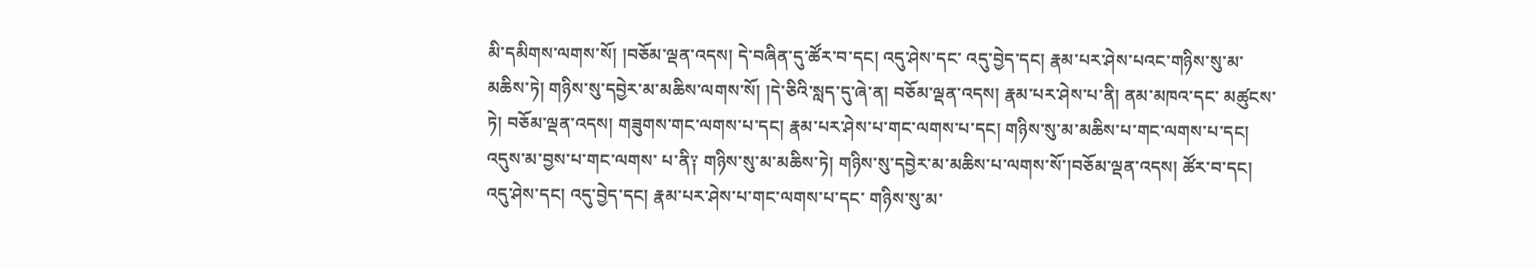མི་དམིགས་ལགས་སོ། །བཅོམ་ལྡན་འདས། དེ་བཞིན་དུ་ཚོར་བ་དང། འདུ་ཤེས་དང་ འདུ་བྱེད་དང། རྣམ་པར་ཤེས་པའང་གཉིས་སུ་མ་མཆིས་ཏེ། གཉིས་སུ་དབྱེར་མ་མཆིས་ལགས་སོ། །དེ་ཅིའི་སླད་དུ་ཞེ་ན། བཅོམ་ལྡན་འདས། རྣམ་པར་ཤེས་པ་ནི། ནམ་མཁའ་དང་ མཚུངས་ཏེ། བཅོམ་ལྡན་འདས། གཟུགས་གང་ལགས་པ་དང། རྣམ་པར་ཤེས་པ་གང་ལགས་པ་དང། གཉིས་སུ་མ་མཆིས་པ་གང་ལགས་པ་དང། འདུས་མ་བྱས་པ་གང་ལགས་ པ་ནི༑ གཉིས་སུ་མ་མཆིས་ཏེ། གཉིས་སུ་དབྱེར་མ་མཆིས་པ་ལགས་སོ་།བཅོམ་ལྡན་འདས། ཚོར་བ་དང། འདུ་ཤེས་དང། འདུ་བྱེད་དང། རྣམ་པར་ཤེས་པ་གང་ལགས་པ་དང་ གཉིས་སུ་མ་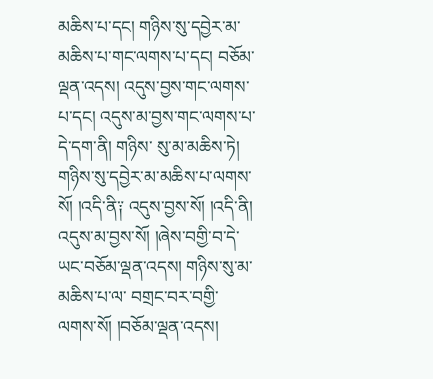མཆིས་པ་དང། གཉིས་སུ་དབྱེར་མ་མཆིས་པ་གང་ལགས་པ་དང། བཅོམ་ལྡན་འདས། འདུས་བྱས་གང་ལགས་པ་དང། འདུས་མ་བྱས་གང་ལགས་པ་དེ་དག་ནི། གཉིས་ སུ་མ་མཆིས་ཏེ། གཉིས་སུ་དབྱེར་མ་མཆིས་པ་ལགས་སོ། །འདི་ནི༑ འདུས་བྱས་སོ། །འདི་ནི། འདུས་མ་བྱས་སོ། །ཞེས་བགྱི་བ་དེ་ཡང་བཅོམ་ལྡན་འདས། གཉིས་སུ་མ་མཆིས་པ་ལ་ བགྲང་བར་བགྱི་ལགས་སོ། །བཅོམ་ལྡན་འདས།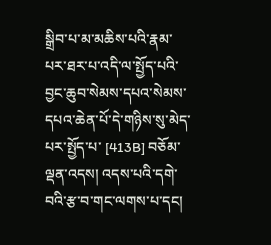སྒྲིབ་པ་མ་མཆིས་པའི་རྣམ་པར་ཐར་པ་འདི་ལ་སྤྱོད་པའི་བྱང་ཆུབ་སེམས་དཔའ་སེམས་དཔའ་ཆེན་པོ་དེ་གཉིས་སུ་མེད་པར་སྤྱོད་པ་ [413B] བཅོམ་ལྡན་འདས། འདས་པའི་དགེ་བའི་རྩ་བ་གང་ལགས་པ་དང།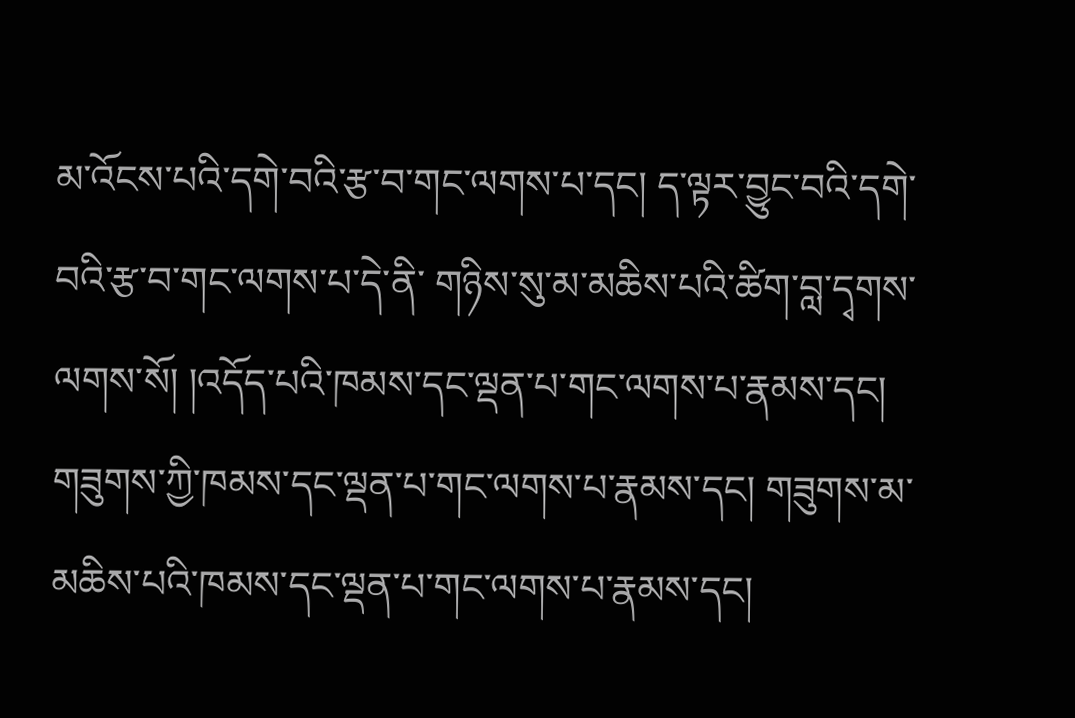མ་འོངས་པའི་དགེ་བའི་རྩ་བ་གང་ལགས་པ་དང། ད་ལྟར་བྱུང་བའི་དགེ་བའི་རྩ་བ་གང་ལགས་པ་དེ་ནི་ གཉིས་སུ་མ་མཆིས་པའི་ཚིག་བླ་དྭགས་ལགས་སོ། །འདོད་པའི་ཁམས་དང་ལྡན་པ་གང་ལགས་པ་རྣམས་དང། གཟུགས་ཀྱི་ཁམས་དང་ལྡན་པ་གང་ལགས་པ་རྣམས་དང། གཟུགས་མ་ མཆིས་པའི་ཁམས་དང་ལྡན་པ་གང་ལགས་པ་རྣམས་དང།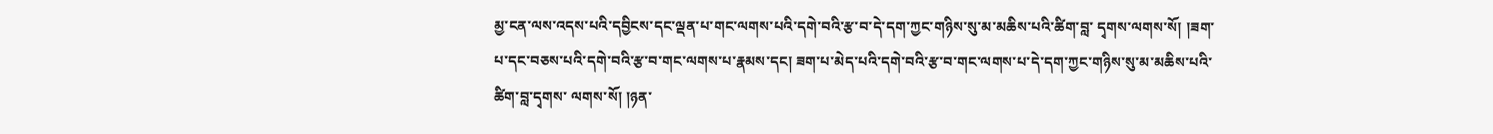མྱ་ངན་ལས་འདས་པའི་དབྱིངས་དང་ལྡན་པ་གང་ལགས་པའི་དགེ་བའི་རྩ་བ་དེ་དག་ཀྱང་གཉིས་སུ་མ་མཆིས་པའི་ཚིག་བླ་ དྭགས་ལགས་སོ། །ཟག་པ་དང་བཅས་པའི་དགེ་བའི་རྩ་བ་གང་ལགས་པ་རྣམས་དང། ཟག་པ་མེད་པའི་དགེ་བའི་རྩ་བ་གང་ལགས་པ་དེ་དག་ཀྱང་གཉིས་སུ་མ་མཆིས་པའི་ཚིག་བླ་དྭགས་ ལགས་སོ། །ཉན་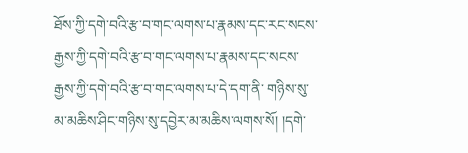ཐོས་ཀྱི་དགེ་བའི་རྩ་བ་གང་ལགས་པ་རྣམས་དང་རང་སངས་རྒྱས་ཀྱི་དགེ་བའི་རྩ་བ་གང་ལགས་པ་རྣམས་དང་སངས་རྒྱས་ཀྱི་དགེ་བའི་རྩ་བ་གང་ལགས་པ་དེ་དག་ནི་ གཉིས་སུ་མ་མཆིས་ཤིང་གཉིས་སུ་དབྱེར་མ་མཆིས་ལགས་སོ། །དགེ་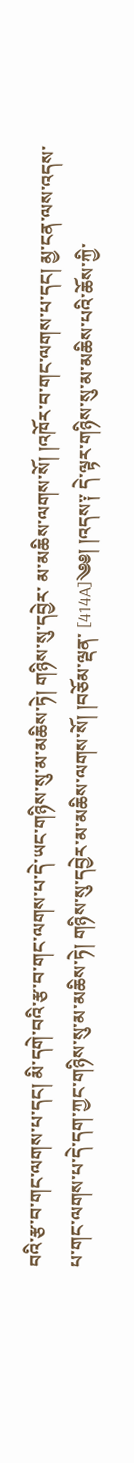བའི་རྩ་བ་གང་ལགས་པ་དང། མི་དགེ་བའི་རྩ་བ་གང་ལགས་པ་དེ་ཡང་གཉིས་སུ་མ་མཆིས་ཏེ། གཉིས་སུ་དབྱེར་ མ་མཆིས་ལགས་སོ། །འཁོར་བ་གང་ལགས་པ་དང། མྱ་ངན་ལས་འདས་པ་གང་ལགས་པ་དེ་དག་ཀྱང་གཉིས་སུ་མ་མཆིས་ཏེ། གཉིས་སུ་དབྱེར་མ་མཆིས་ལགས་སོ། །བཅོམ་ལྡན་ [414A]༄༅། །འདས༑ དེ་ལྟར་གཉིས་སུ་མ་མཆིས་པའི་ཆོས་ཀྱི་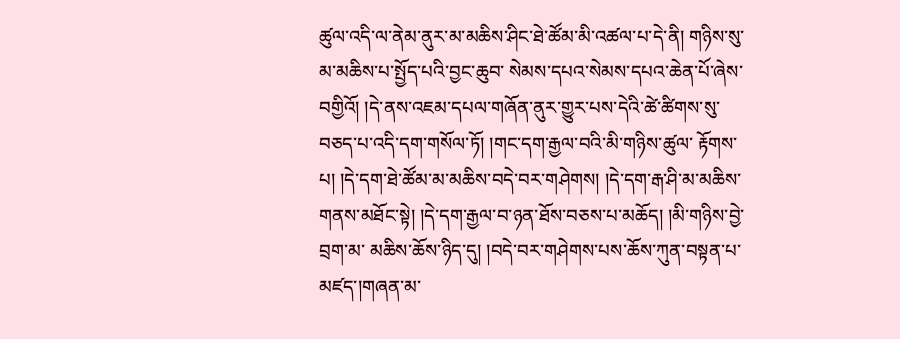ཚུལ་འདི་ལ་ནེམ་ནུར་མ་མཆིས་ཤིང་ཐེ་ཚོམ་མི་འཚལ་པ་དེ་ནི། གཉིས་སུ་མ་མཆིས་པ་སྤྱོད་པའི་བྱང་ཆུབ་ སེམས་དཔའ་སེམས་དཔའ་ཆེན་པོ་ཞེས་བགྱིའོ། །དེ་ནས་འཇམ་དཔལ་གཞོན་ནུར་གྱུར་པས་དེའི་ཚེ་ཚིགས་སུ་བཅད་པ་འདི་དག་གསོལ་ཏོ། །གང་དག་རྒྱལ་བའི་མི་གཉིས་ཚུལ་ རྟོགས་པ། །དེ་དག་ཐེ་ཚོམ་མ་མཆིས་བདེ་བར་གཤེགས། །དེ་དག་རྒ་ཤི་མ་མཆིས་གནས་མཐོང་སྟེ། །དེ་དག་རྒྱལ་བ་ཉན་ཐོས་བཅས་པ་མཆོད། །མི་གཉིས་བྱེ་བྲག་མ་ མཆིས་ཆོས་ཉིད་དུ། །བདེ་བར་གཤེགས་པས་ཆོས་ཀུན་བསྟན་པ་མཛད་།གཞན་མ་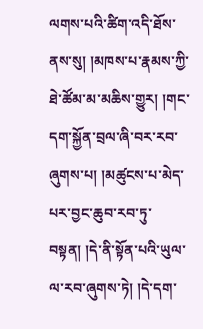ལགས་པའི་ཚིག་འདི་ཐོས་ནས་སུ། །མཁས་པ་རྣམས་ཀྱི་ཐེ་ཚོམ་མ་མཆིས་གྱུར། །གང་ དག་སྐྱོན་བྲལ་ཞི་བར་རབ་ཞུགས་པ། །མཚུངས་པ་མེད་པར་བྱང་ཆུབ་རབ་ཏུ་བསྟན། །དེ་ནི་སྟོན་པའི་ཡུལ་ལ་རབ་ཞུགས་ཏེ། །དེ་དག་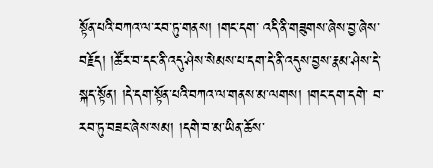སྟོན་པའི་བཀའ་ལ་རབ་ཏུ་གནས། །གང་དག་ འདི་ནི་གཟུགས་ཞེས་བྱ་ཞེས་བརྗོད། །ཚོར་བ་དང་ནི་འདུ་ཤེས་སེམས་པ་དག་དེ་ནི་འདུས་བྱས་རྣམ་ཤེས་དེ་སྐད་སྟོན། །དེ་དག་སྟོན་པའི་བཀའ་ལ་གནས་མ་ལགས། །གང་དག་དགེ་ བ་རབ་ཏུ་བཟང་ཞེས་སམ། །དགེ་བ་མ་ཡིན་ཆོས་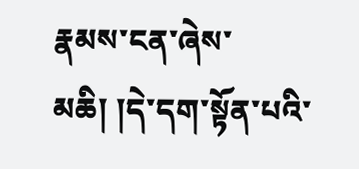རྣམས་ངན་ཞེས་མཆི། །དེ་དག་སྟོན་པའི་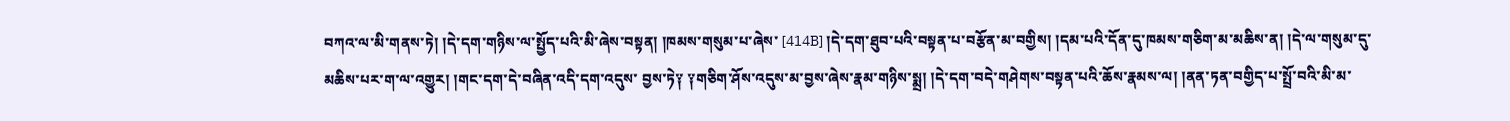བཀའ་ལ་མི་གནས་ཏེ། །དེ་དག་གཉིས་ལ་སྤྱོད་པའི་མི་ཞེས་བསྟན། །ཁམས་གསུམ་པ་ཞེས་ [414B] །དེ་དག་ཐུབ་པའི་བསྟན་པ་བརྩོན་མ་བགྱིས། །དམ་པའི་དོན་དུ་ཁམས་གཅིག་མ་མཆིས་ན། །དེ་ལ་གསུམ་དུ་མཆིས་པར་ག་ལ་འགྱུར། །གང་དག་དེ་བཞིན་འདི་དག་འདུས་ བྱས་ཏེ༑ ༑གཅིག་ཤོས་འདུས་མ་བྱས་ཞེས་རྣམ་གཉིས་སྨྲ། །དེ་དག་བདེ་གཤེགས་བསྟན་པའི་ཆོས་རྣམས་ལ། །ནན་ཏན་བགྱིད་པ་སྤྲོ་བའི་མི་མ་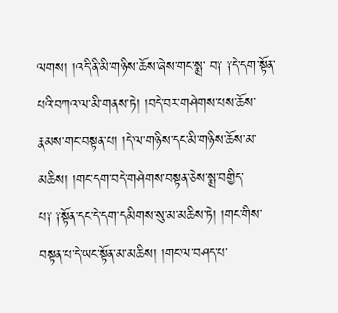ལགས། །འདི་ནི་མི་གཉིས་ཆོས་ཞེས་གང་སྨྲ་ བ༑ ༑དེ་དག་སྟོན་པའི་བཀའ་ལ་མི་གནས་ཏེ། །བདེ་བར་གཤེགས་པས་ཆོས་རྣམས་གང་བསྟན་པ། །དེ་ལ་གཉིས་དང་མི་གཉིས་ཆོས་མ་མཆིས། །གང་དག་བདེ་གཤེགས་བསྟན་ཅེས་སྨྲ་བགྱིད་ པ༑ ༑སྟོན་དང་དེ་དག་དམིགས་སུ་མ་མཆིས་ཏེ། །གང་གིས་བསྟན་པ་དེ་ཡང་སྟོན་མ་མཆིས། །གང་ལ་བཤད་པ་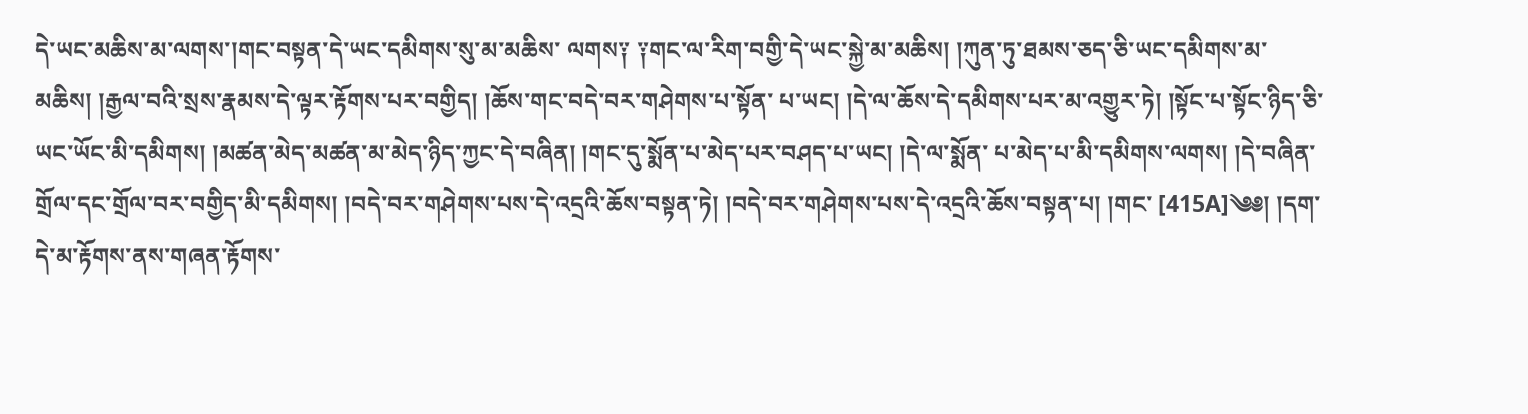དེ་ཡང་མཆིས་མ་ལགས་།གང་བསྟན་དེ་ཡང་དམིགས་སུ་མ་མཆིས་ ལགས༑ ༑གང་ལ་རིག་བགྱི་དེ་ཡང་སྐྱེ་མ་མཆིས། །ཀུན་ཏུ་ཐམས་ཅད་ཅི་ཡང་དམིགས་མ་མཆིས། །རྒྱལ་བའི་སྲས་རྣམས་དེ་ལྟར་རྟོགས་པར་བགྱིད། །ཆོས་གང་བདེ་བར་གཤེགས་པ་སྟོན་ པ་ཡང། །དེ་ལ་ཆོས་དེ་དམིགས་པར་མ་འགྱུར་ཏེ། །སྟོང་པ་སྟོང་ཉིད་ཅི་ཡང་ཡོང་མི་དམིགས། །མཚན་མེད་མཚན་མ་མེད་ཉིད་ཀྱང་དེ་བཞིན། །གང་དུ་སྨོན་པ་མེད་པར་བཤད་པ་ཡང། །དེ་ལ་སྨོན་ པ་མེད་པ་མི་དམིགས་ལགས། །དེ་བཞིན་གྲོལ་དང་གྲོལ་བར་བགྱིད་མི་དམིགས། །བདེ་བར་གཤེགས་པས་དེ་འདྲའི་ཆོས་བསྟན་ཏེ། །བདེ་བར་གཤེགས་པས་དེ་འདྲའི་ཆོས་བསྟན་པ། །གང་ [415A]༄༅། །དག་དེ་མ་རྟོགས་ནས་གཞན་རྟོགས་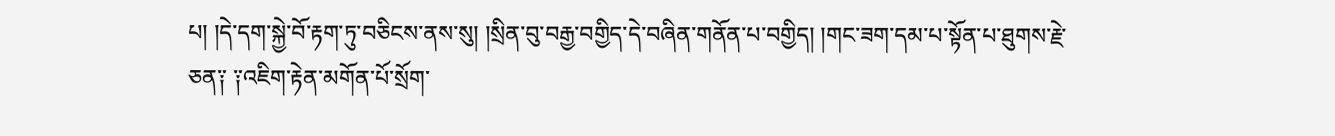པ། །དེ་དག་སྐྱེ་བོ་རྟག་ཏུ་བཅིངས་ནས་སུ། །སྲིན་བུ་བརྒྱ་བགྱིད་དེ་བཞིན་གནོན་པ་བགྱིད། །གང་ཟག་དམ་པ་སྟོན་པ་ཐུགས་རྗེ་ ཅན༑ ༑འཇིག་རྟེན་མགོན་པོ་སྲོག་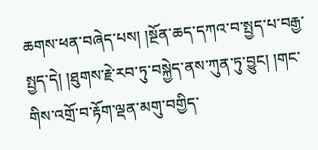ཆགས་ཕན་བཞེད་པས། །སྔོན་ཆད་དཀའ་བ་སྤྱད་པ་བརྒྱ་སྤྱད་དེ། །ཐུགས་རྗེ་རབ་ཏུ་བསྐྱེད་ནས་ཀུན་ཏུ་བྱུང། །གང་གིས་འགྲོ་བ་རྟོག་ལྡན་མགུ་བགྱིད་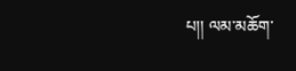པ།། ལམ་མཆོག་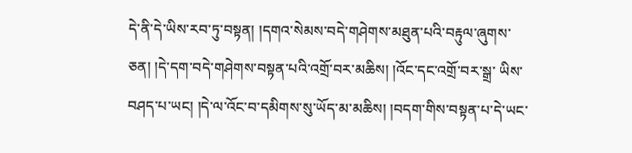དེ་ནི་དེ་ཡིས་རབ་ཏུ་བསྟན། །དགའ་སེམས་བདེ་གཤེགས་མཐུན་པའི་བརྟུལ་ཞུགས་ཅན། །དེ་དག་བདེ་གཤེགས་བསྟན་པའི་འགྲོ་བར་མཆིས། །འོང་དང་འགྲོ་བར་སྒྲ་ ཡིས་བཤད་པ་ཡང། །དེ་ལ་འོང་བ་དམིགས་སུ་ཡོད་མ་མཆིས། །བདག་གིས་བསྟན་པ་དེ་ཡང་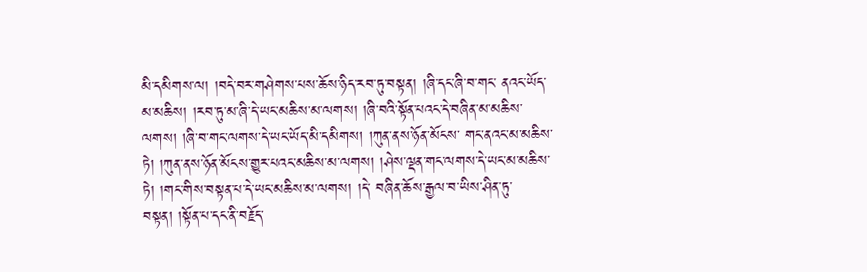མི་དམིགས་ལ། །བདེ་བར་གཤེགས་པས་ཆོས་ཉིད་རབ་ཏུ་བསྟན། །ཞི་དང་ཞི་བ་གང་ ནའང་ཡོད་མ་མཆིས། །རབ་ཏུ་མ་ཞི་དེ་ཡང་མཆིས་མ་ལགས། །ཞི་བའི་སྟོན་པའང་དེ་བཞིན་མ་མཆིས་ལགས། །ཞི་བ་གང་ལགས་དེ་ཡང་ཡོད་མི་དམིགས། །ཀུན་ནས་ཉོན་མོངས་ གང་ནའང་མ་མཆིས་ཏེ། །ཀུན་ནས་ཉོན་མོངས་གྱུར་པའང་མཆིས་མ་ལགས། །ཤེས་ལྡན་གང་ལགས་དེ་ཡང་མ་མཆིས་ཏེ། །གང་གིས་བསྟན་པ་དེ་ཡང་མཆིས་མ་ལགས། །དེ་ བཞིན་ཆོས་རྒྱལ་བ་ཡིས་ཤིན་ཏུ་བསྟན། །སྟོན་པ་དང་ནི་བརྗོད་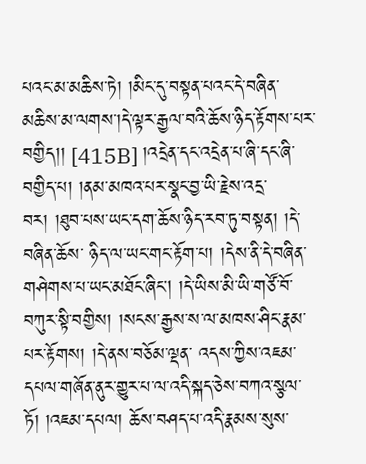པའང་མ་མཆིས་ཏེ། །མིང་དུ་བསྟན་པའང་དེ་བཞིན་མཆིས་མ་ལགས་།དེ་ལྟར་རྒྱལ་བའི་ཆོས་ཉིད་རྟོགས་པར་བགྱིད།། [415B] །འདྲེན་དང་འདྲེན་པ་ཞི་དང་ཞི་བགྱིད་པ། །ནམ་མཁའ་པར་སྣང་བྱ་ཡི་རྗེས་འདྲ་བར། །ཐུབ་པས་ཡང་དག་ཆོས་ཉིད་རབ་ཏུ་བསྟན། །དེ་བཞིན་ཆོས་ ཉིད་ལ་ཡང་གང་རྟོག་པ། །དེས་ནི་དེ་བཞིན་གཤེགས་པ་ཡང་མཐོང་ཞིང། །དེ་ཡིས་མི་ཡི་གཙོ་བོ་བཀུར་སྟི་བགྱིས། །སངས་རྒྱས་ས་ལ་མཁས་ཤིང་རྣམ་པར་རྟོགས། །དེ་ནས་བཅོམ་ལྡན་ འདས་ཀྱིས་འཇམ་དཔལ་གཞོན་ནུར་གྱུར་པ་ལ་འདི་སྐད་ཅེས་བཀའ་སྩལ་ཏོ། །འཇམ་དཔལ། ཆོས་བཤད་པ་འདི་རྣམས་སུས་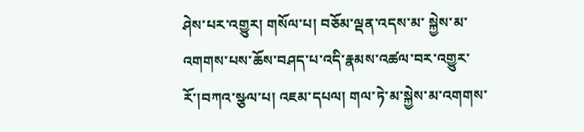ཤེས་པར་འགྱུར། གསོལ་པ། བཅོམ་ལྡན་འདས་མ་ སྐྱེས་མ་འགགས་པས་ཆོས་བཤད་པ་འདི་རྣམས་འཚལ་བར་འགྱུར་རོ་།བཀའ་སྩལ་པ། འཇམ་དཔལ། གལ་ཏེ་མ་སྐྱེས་མ་འགགས་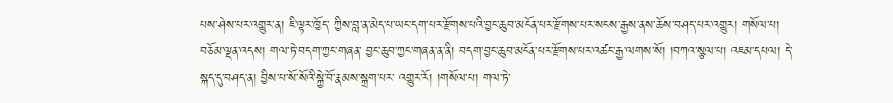པས་ཤེས་པར་འགྱུར་ན། ཇི་ལྟར་ཁྱོད་ ཀྱིས་བླ་ན་མེད་པ་ཡང་དག་པར་རྫོགས་པའི་བྱང་ཆུབ་མངོན་པར་རྫོགས་པར་སངས་རྒྱས་ནས་ཆོས་བཤད་པར་འགྱུར། གསོལ་པ། བཅོམ་ལྡན་འདས། གལ་ཏེ་བདག་ཀྱང་གཞན་ བྱང་ཆུབ་ཀྱང་གཞན་ན་ནི། བདག་བྱང་ཆུབ་མངོན་པར་རྫོགས་པར་འཚང་རྒྱ་ལགས་སོ། །བཀའ་སྩལ་པ། འཇམ་དཔལ། དེ་སྐད་དུ་བཤད་ན། བྱིས་པ་སོ་སོའི་སྐྱེ་བོ་རྣམས་སྐྲག་པར་ འགྱུར་རོ། །གསོལ་པ། གལ་ཏེ་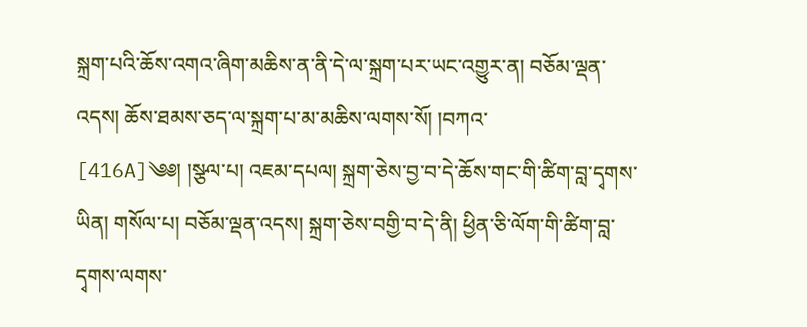སྐྲག་པའི་ཆོས་འགའ་ཞིག་མཆིས་ན་ནི་དེ་ལ་སྐྲག་པར་ཡང་འགྱུར་ན། བཅོམ་ལྡན་འདས། ཆོས་ཐམས་ཅད་ལ་སྐྲག་པ་མ་མཆིས་ལགས་སོ། །བཀའ་ [416A]༄༅། །སྩལ་པ། འཇམ་དཔལ། སྐྲག་ཅེས་བྱ་བ་དེ་ཆོས་གང་གི་ཚིག་བླ་དྭགས་ཡིན། གསོལ་པ། བཅོམ་ལྡན་འདས། སྐྲག་ཅེས་བགྱི་བ་དེ་ནི། ཕྱིན་ཅི་ལོག་གི་ཚིག་བླ་ དྭགས་ལགས་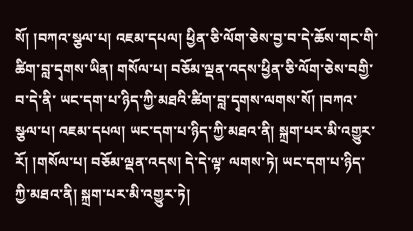སོ། །བཀའ་སྩལ་པ། འཇམ་དཔལ། ཕྱིན་ཅི་ལོག་ཅེས་བྱ་བ་དེ་ཆོས་གང་གི་ཚིག་བླ་དྭགས་ཡིན། གསོལ་པ། བཅོམ་ལྡན་འདས་ཕྱིན་ཅི་ལོག་ཅེས་བགྱི་བ་དེ་ནི་ ཡང་དག་པ་ཉིད་ཀྱི་མཐའི་ཚིག་བླ་དྭགས་ལགས་སོ། །བཀའ་སྩལ་པ། འཇམ་དཔལ། ཡང་དག་པ་ཉིད་ཀྱི་མཐའ་ནི། སྐྲག་པར་མི་འགྱུར་རོ། །གསོལ་པ། བཅོམ་ལྡན་འདས། དེ་དེ་ལྟ་ ལགས་ཏེ། ཡང་དག་པ་ཉིད་ཀྱི་མཐའ་ནི། སྐྲག་པར་མི་འགྱུར་ཏེ།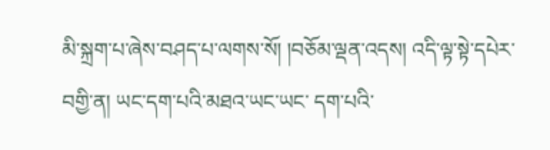མི་སྐྲག་པ་ཞེས་བཤད་པ་ལགས་སོ། །བཅོམ་ལྡན་འདས། འདི་ལྟ་སྟེ་དཔེར་བགྱི་ན། ཡང་དག་པའི་མཐའ་ཡང་ཡང་ དག་པའི་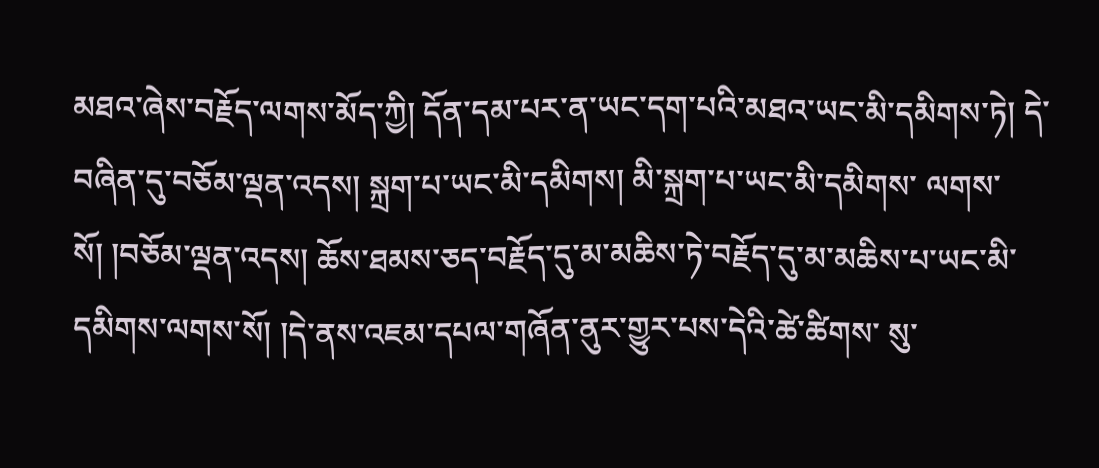མཐའ་ཞེས་བརྗོད་ལགས་མོད་ཀྱི། དོན་དམ་པར་ན་ཡང་དག་པའི་མཐའ་ཡང་མི་དམིགས་ཏེ། དེ་བཞིན་དུ་བཅོམ་ལྡན་འདས། སྐྲག་པ་ཡང་མི་དམིགས། མི་སྐྲག་པ་ཡང་མི་དམིགས་ ལགས་སོ། །བཅོམ་ལྡན་འདས། ཆོས་ཐམས་ཅད་བརྗོད་དུ་མ་མཆིས་ཏེ་བརྗོད་དུ་མ་མཆིས་པ་ཡང་མི་དམིགས་ལགས་སོ། །དེ་ནས་འཇམ་དཔལ་གཞོན་ནུར་གྱུར་པས་དེའི་ཚེ་ཚིགས་ སུ་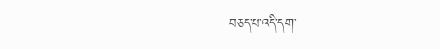བཅད་པ་འདི་དག་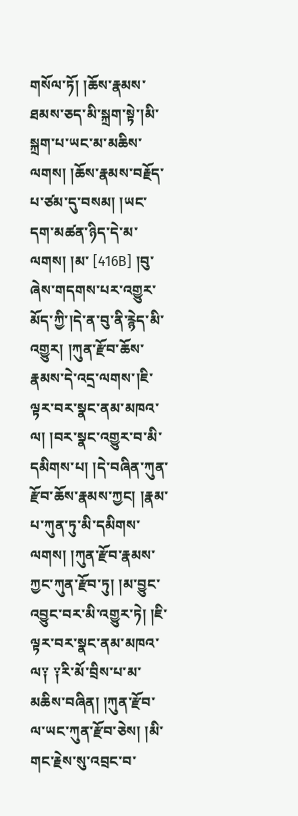གསོལ་ཏོ། །ཆོས་རྣམས་ཐམས་ཅད་མི་སྐྲག་སྟེ་།མི་སྐྲག་པ་ཡང་མ་མཆིས་ལགས། །ཆོས་རྣམས་བརྗོད་པ་ཙམ་དུ་བསམ། །ཡང་དག་མཚན་ཉིད་དེ་མ་ལགས། །མ་ [416B] །བུ་ཞེས་གདགས་པར་འགྱུར་མོད་ཀྱི་།དེ་ན་བུ་ནི་རྙེད་མི་འགྱུར། །ཀུན་རྫོབ་ཆོས་རྣམས་དེ་འདྲ་ལགས་།ཇི་ལྟར་བར་སྣང་ནམ་མཁའ་ལ། །བར་སྣང་འགྱུར་བ་མི་ དམིགས་པ། །དེ་བཞིན་ཀུན་རྫོབ་ཆོས་རྣམས་ཀྱང། །རྣམ་པ་ཀུན་ཏུ་མི་དམིགས་ལགས། །ཀུན་རྫོབ་རྣམས་ཀྱང་ཀུན་རྫོབ་ཏུ། །མ་བྱུང་འབྱུང་བར་མི་འགྱུར་ཏེ། །ཇི་ལྟར་བར་སྣང་ནམ་མཁའ་ ལ༑ ༑རི་མོ་བྲིས་པ་མ་མཆིས་བཞིན། །ཀུན་རྫོབ་ལ་ཡང་ཀུན་རྫོབ་ཅེས། །མི་གང་རྗེས་སུ་འབྲང་བ་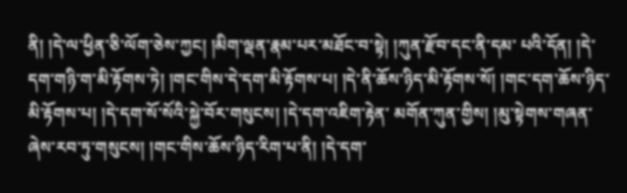ནི། །དེ་ལ་ཕྱིན་ཅི་ལོག་ཅེས་ཀྱང། །མིག་ལྡན་རྣམ་པར་མཐོང་བ་སྟེ། །ཀུན་རྫོབ་དང་ནི་དམ་ པའི་དོན། །དེ་དག་གཉི་ག་མི་རྟོགས་ཏེ། །གང་གིས་དེ་དག་མི་རྟོགས་པ། །དེ་ནི་ཆོས་ཉིད་མི་རྟོགས་སོ། །གང་དག་ཆོས་ཉིད་མི་རྟོགས་པ། །དེ་དག་སོ་སོའི་སྐྱེ་བོར་གསུངས། །དེ་དག་འཇིག་རྟེན་ མགོན་ཀུན་གྱིས། །མུ་སྟེགས་གཞན་ཞེས་རབ་ཏུ་གསུངས། །གང་གིས་ཆོས་ཉིད་རིག་པ་ནི། །དེ་དག་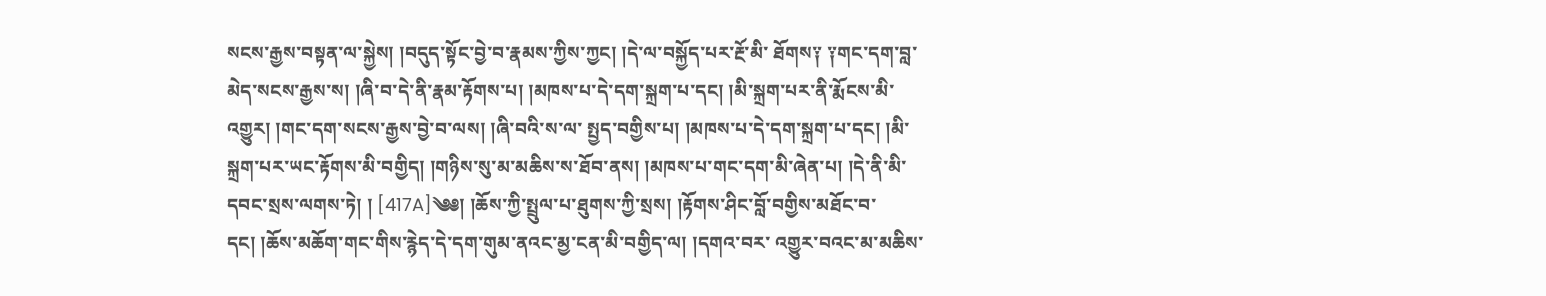སངས་རྒྱས་བསྟན་ལ་སྐྱེས། །བདུད་སྟོང་བྱེ་བ་རྣམས་ཀྱིས་ཀྱང། །དེ་ལ་བསྐྱོད་པར་རྔོ་མི་ ཐོགས༑ ༑གང་དག་བླ་མེད་སངས་རྒྱས་ས། །ཞི་བ་དེ་ནི་རྣམ་རྟོགས་པ། །མཁས་པ་དེ་དག་སྐྲག་པ་དང། །མི་སྐྲག་པར་ནི་རྨོངས་མི་འགྱུར། །གང་དག་སངས་རྒྱས་བྱེ་བ་ལས། །ཞི་བའི་ས་ལ་ སྤྱད་བགྱིས་པ། །མཁས་པ་དེ་དག་སྐྲག་པ་དང། །མི་སྐྲག་པར་ཡང་རྟོགས་མི་བགྱིད། །གཉིས་སུ་མ་མཆིས་ས་ཐོབ་ནས། །མཁས་པ་གང་དག་མི་ཞེན་པ། །དེ་ནི་མི་དབང་སྲས་ལགས་ཏེ། ། [417A]༄༅། །ཆོས་ཀྱི་སྤྲུལ་པ་ཐུགས་ཀྱི་སྲས། །རྟོགས་ཤིང་བློ་བགྱིས་མཐོང་བ་དང། །ཆོས་མཆོག་གང་གིས་རྙེད་དེ་དག་གུམ་ནའང་མྱ་ངན་མི་བགྱིད་ལ། །དགའ་བར་ འགྱུར་བའང་མ་མཆིས་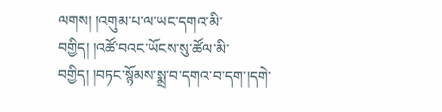ལགས། །འགུམ་པ་ལ་ཡང་དགའ་མི་བགྱིད། །འཚོ་བའང་ཡོངས་སུ་ཚོལ་མི་བགྱིད། །བཏང་སྙོམས་སྨྲ་བ་དགའ་བ་དག་།དགེ་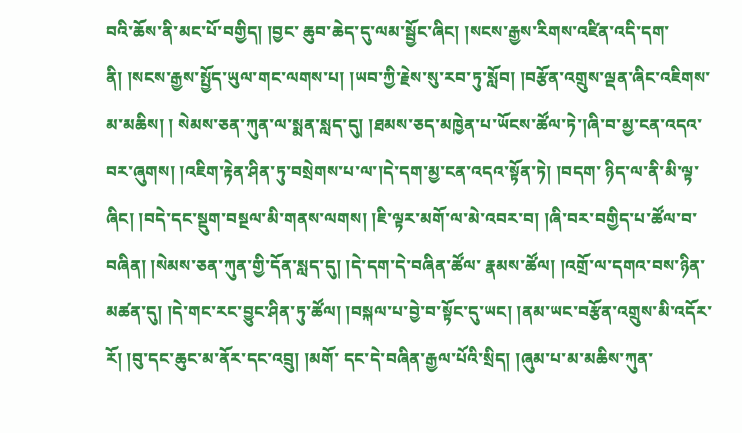བའི་ཆོས་ནི་མང་པོ་བགྱིད། །བྱང་ ཆུབ་ཆེད་དུ་ལམ་སྦྱོང་ཞིང། །སངས་རྒྱས་རིགས་འཛིན་འདི་དག་ནི། །སངས་རྒྱས་སྤྱོད་ཡུལ་གང་ལགས་པ། །ཡབ་ཀྱི་རྗེས་སུ་རབ་ཏུ་སློབ། །བརྩོན་འགྲུས་ལྡན་ཞིང་འཇིགས་མ་མཆིས། ། སེམས་ཅན་ཀུན་ལ་སྨན་སླད་དུ། །ཐམས་ཅད་མཁྱེན་པ་ཡོངས་ཚོལ་ཏེ་།ཞི་བ་མྱ་ངན་འདའ་བར་ཞུགས། །འཇིག་རྟེན་ཤིན་ཏུ་བསྲེགས་པ་ལ་།དེ་དག་མྱ་ངན་འདའ་སྟོན་ཏེ། །བདག་ ཉིད་ལ་ནི་མི་ལྟ་ཞིང། །བདེ་དང་སྡུག་བསྔལ་མི་གནས་ལགས། །ཇི་ལྟར་མགོ་ལ་མེ་འབར་བ། །ཞི་བར་བགྱིད་པ་ཚོལ་བ་བཞིན། །སེམས་ཅན་ཀུན་གྱི་དོན་སླད་དུ། །དེ་དག་དེ་བཞིན་ཚོལ་ རྣམས་ཚོལ། །འགྲོ་ལ་དགའ་བས་ཉིན་མཚན་དུ། །དེ་གང་རང་བྱུང་ཤིན་ཏུ་ཚོལ། །བསྐལ་པ་བྱེ་བ་སྟོང་དུ་ཡང། །ནམ་ཡང་བརྩོན་འགྲུས་མི་འདོར་རོ། །བུ་དང་ཆུང་མ་ནོར་དང་འབྲུ། །མགོ་ དང་དེ་བཞིན་རྒྱལ་པོའི་སྲིད། །ཞུམ་པ་མ་མཆིས་ཀུན་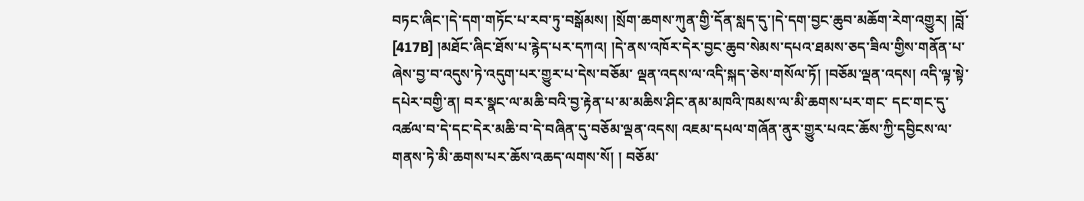བཏང་ཞིང་།དེ་དག་གཏོང་པ་རབ་ཏུ་བསྒོམས། །སྲོག་ཆགས་ཀུན་གྱི་དོན་སླད་དུ་།དེ་དག་བྱང་ཆུབ་མཆོག་རེག་འགྱུར། །བློ་ [417B] །མཐོང་ཞིང་ཐོས་པ་རྙེད་པར་དཀའ། །དེ་ནས་འཁོར་དེར་བྱང་ཆུབ་སེམས་དཔའ་ཐམས་ཅད་ཟིལ་གྱིས་གནོན་པ་ཞེས་བྱ་བ་འདུས་ཏེ་འདུག་པར་གྱུར་པ་དེས་བཅོམ་ ལྡན་འདས་ལ་འདི་སྐད་ཅེས་གསོལ་ཏོ། །བཅོམ་ལྡན་འདས། འདི་ལྟ་སྟེ་དཔེར་བགྱི་ན། བར་སྣང་ལ་མཆི་བའི་བྱ་རྟེན་པ་མ་མཆིས་ཤིང་ནམ་མཁའི་ཁམས་ལ་མི་ཆགས་པར་གང་ དང་གང་དུ་འཚལ་བ་དེ་དང་དེར་མཆི་བ་དེ་བཞིན་དུ་བཅོམ་ལྡན་འདས། འཇམ་དཔལ་གཞོན་ནུར་གྱུར་པའང་ཆོས་ཀྱི་དབྱིངས་ལ་གནས་ཏེ་མི་ཆགས་པར་ཆོས་འཆད་ལགས་སོ། ། བཅོམ་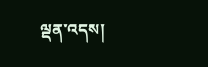ལྡན་འདས།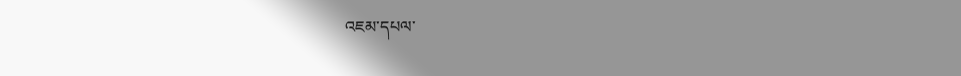འཇམ་དཔལ་